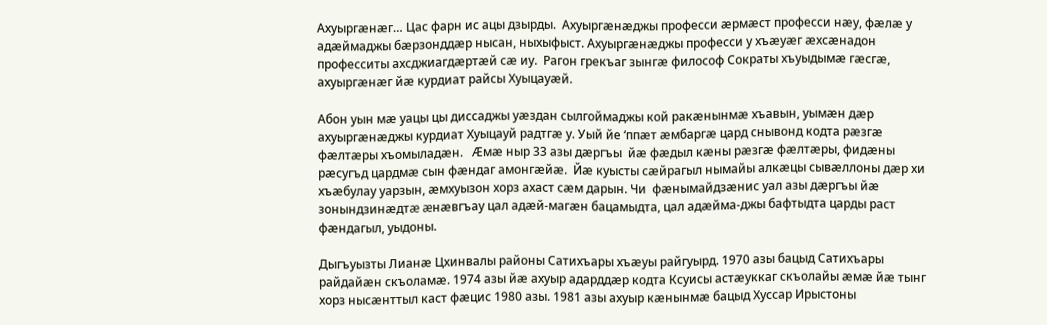Ахуыргæнæг… Цас фарн ис ацы дзырды.  Ахуыргæнæджы професси æрмæст професси нæу, фæлæ у адæймаджы бæрзонддæр нысан, ныхыфыст. Ахуыргæнæджы професси у хъæуæг æхсæнадон професситы ахсджиагдæртæй сæ иу.  Рагон грекъаг зынгæ философ Сократы хъуыдымæ гæсгæ,  ахуыргæнæг йæ курдиат райсы Хуыцауæй.

Абон уын мæ уацы цы диссаджы уæздан сылгоймаджы кой ракæнынмæ хъавын, уымæн дæр  ахуыргæнæджы курдиат Хуыцауй радтгæ у. Уый йе ‘ппæт æмбаргæ цард снывонд кодта рæзгæ фæлтæры хъомыладæн.   Æмæ ныр 33 азы дæргъы  йæ фæдыл кæны рæзгæ фæлтæры, фидæны рæсугъд цардмæ сын фæндаг амонгæйæ.  Йæ куысты сæйрагыл нымайы алкæцы сывæллоны дæр хи хъæбулау уарзын, æмхуызон хорз ахаст сæм дарын. Чи  фæнымайдзæнис уал азы дæргъы йæ зонындзинæдтæ æнæвгъау цал адæй-магæн бацамыдта, цал адæйма-джы бафтыдта царды раст фæндагыл, уыдоны.

Дыгъуызты Лианæ Цхинвалы районы Сатихъары хъæуы райгуырд. 1970 азы бацыд Сатихъары райдайæн скъоламæ. 1974 азы йæ ахуыр адарддæр кодта Ксуисы астæуккаг скъолайы æмæ йæ тынг хорз нысæнттыл каст фæцис 1980 азы. 1981 азы ахуыр кæнынмæ бацыд Хуссар Ирыстоны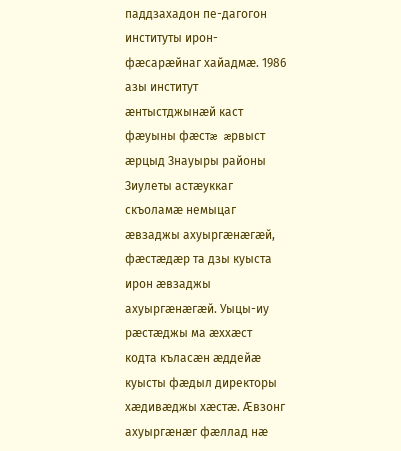паддзахадон пе-дагогон институты ирон-фæсарæйнаг хайадмæ. 1986 азы институт æнтыстджынæй каст фæуыны фæстæ æрвыст æрцыд Знауыры районы Зиулеты астæуккаг скъоламæ немыцаг æвзаджы ахуыргæнæгæй, фæстæдæр та дзы куыста ирон æвзаджы ахуыргæнæгæй. Уыцы-иу рæстæджы ма æххæст кодта къласæн æддейæ куысты фæдыл директоры хæдивæджы хæстæ. Æвзонг ахуыргæнæг фæллад нæ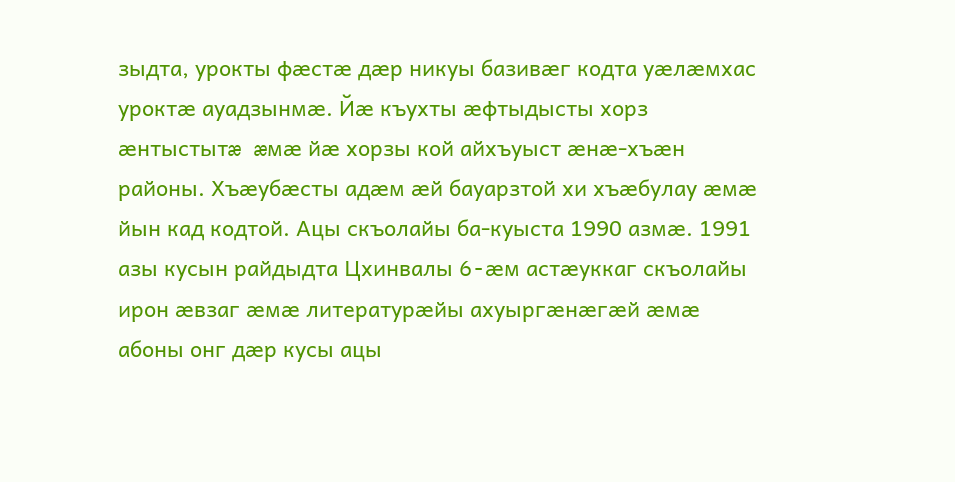зыдта, урокты фæстæ дæр никуы базивæг кодта уæлæмхас уроктæ ауадзынмæ. Йæ къухты æфтыдысты хорз æнтыстытæ æмæ йæ хорзы кой айхъуыст æнæ-хъæн районы. Хъæубæсты адæм æй бауарзтой хи хъæбулау æмæ йын кад кодтой. Ацы скъолайы ба-куыста 1990 азмæ. 1991 азы кусын райдыдта Цхинвалы 6-æм астæуккаг скъолайы ирон æвзаг æмæ литературæйы ахуыргæнæгæй æмæ абоны онг дæр кусы ацы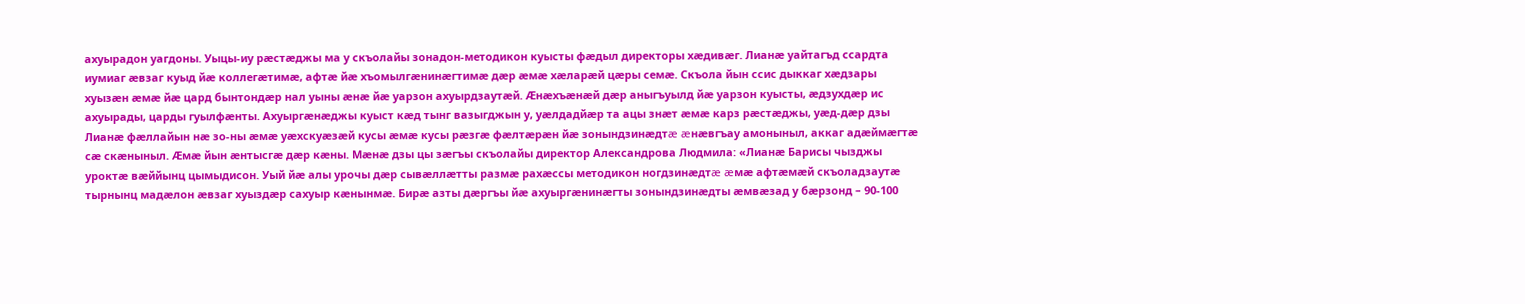ахуырадон уагдоны. Уыцы-иу рæстæджы ма у скъолайы зонадон-методикон куысты фæдыл директоры хæдивæг. Лианæ уайтагъд ссардта иумиаг æвзаг куыд йæ коллегæтимæ, афтæ йæ хъомылгæнинæгтимæ дæр æмæ хæларæй цæры семæ. Скъола йын ссис дыккаг хæдзары хуызæн æмæ йæ цард бынтондæр нал уыны æнæ йæ уарзон ахуырдзаутæй. Æнæхъæнæй дæр аныгъуылд йæ уарзон куысты, æдзухдæр ис ахуырады, царды гуылфæнты. Ахуыргæнæджы куыст кæд тынг вазыгджын у, уæлдадйæр та ацы знæт æмæ карз рæстæджы, уæд-дæр дзы Лианæ фæллайын нæ зо-ны æмæ уæхскуæзæй кусы æмæ кусы рæзгæ фæлтæрæн йæ зонындзинæдтæ æнæвгъау амоныныл, аккаг адæймæгтæ сæ скæныныл. Æмæ йын æнтысгæ дæр кæны. Мæнæ дзы цы зæгъы скъолайы директор Александрова Людмила: «Лианæ Барисы чызджы уроктæ вæййынц цымыдисон. Уый йæ алы урочы дæр сывæллæтты размæ рахæссы методикон ногдзинæдтæ æмæ афтæмæй скъоладзаутæ тырнынц мадæлон æвзаг хуыздæр сахуыр кæнынмæ. Бирæ азты дæргъы йæ ахуыргæнинæгты зонындзинæдты æмвæзад у бæрзонд – 90-100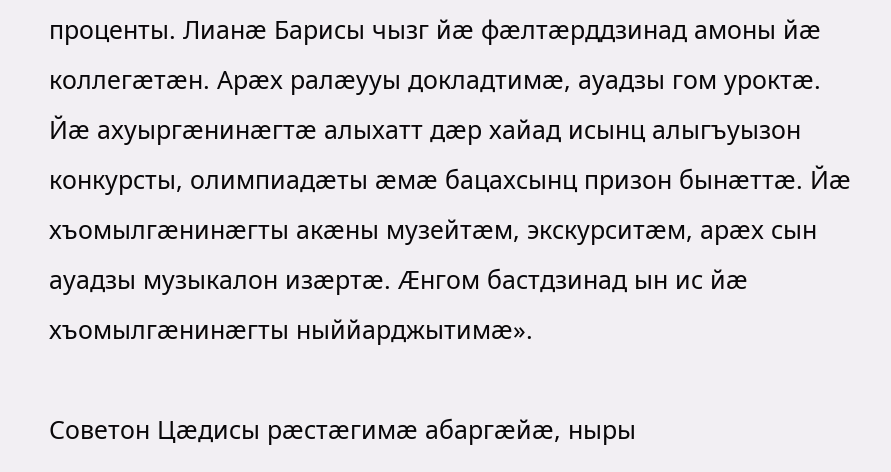проценты. Лианæ Барисы чызг йæ фæлтæрддзинад амоны йæ коллегæтæн. Арæх ралæууы докладтимæ, ауадзы гом уроктæ. Йæ ахуыргæнинæгтæ алыхатт дæр хайад исынц алыгъуызон конкурсты, олимпиадæты æмæ бацахсынц призон бынæттæ. Йæ хъомылгæнинæгты акæны музейтæм, экскурситæм, арæх сын ауадзы музыкалон изæртæ. Æнгом бастдзинад ын ис йæ хъомылгæнинæгты ныййарджытимæ».

Советон Цæдисы рæстæгимæ абаргæйæ, ныры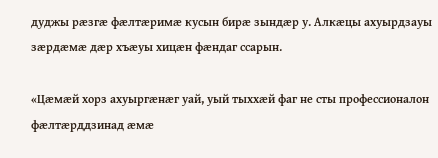дуджы рæзгæ фæлтæримæ кусын бирæ зындæр у. Алкæцы ахуырдзауы зæрдæмæ дæр хъæуы хицæн фæндаг ссарын.

«Цæмæй хорз ахуыргæнæг уай, уый тыххæй фаг не сты профессионалон фæлтæрддзинад æмæ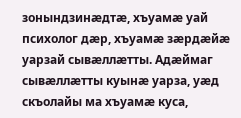зонындзинæдтæ, хъуамæ уай психолог дæр, хъуамæ зæрдæйæ уарзай сывæллæтты. Адæймаг сывæллæтты куынæ уарза, уæд скъолайы ма хъуамæ куса,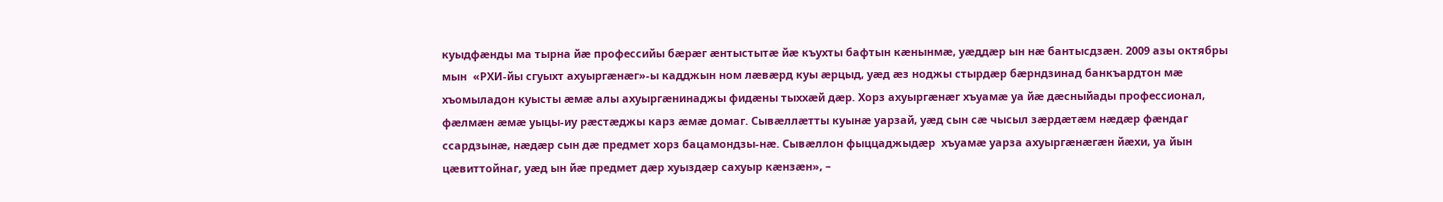куыдфæнды ма тырна йæ профессийы бæрæг æнтыстытæ йæ къухты бафтын кæнынмæ, уæддæр ын нæ бантысдзæн. 2009 азы октябры мын  «РХИ-йы сгуыхт ахуыргæнæг»-ы кадджын ном лæвæрд куы æрцыд, уæд æз ноджы стырдæр бæрндзинад банкъардтон мæ хъомыладон куысты æмæ алы ахуыргæнинаджы фидæны тыххæй дæр. Хорз ахуыргæнæг хъуамæ уа йæ дæсныйады профессионал, фæлмæн æмæ уыцы-иу рæстæджы карз æмæ домаг. Сывæллæтты куынæ уарзай, уæд сын сæ чысыл зæрдæтæм нæдæр фæндаг ссардзынæ, нæдæр сын дæ предмет хорз бацамондзы-нæ. Сывæллон фыццаджыдæр  хъуамæ уарза ахуыргæнæгæн йæхи, уа йын цæвиттойнаг, уæд ын йæ предмет дæр хуыздæр сахуыр кæнзæн», –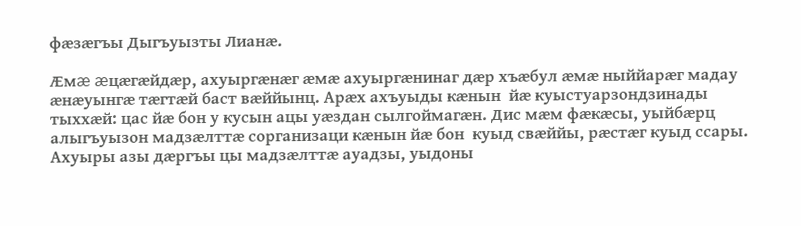фæзæгъы Дыгъуызты Лианæ.

Æмæ æцæгæйдæр, ахуыргæнæг æмæ ахуыргæнинаг дæр хъæбул æмæ ныййарæг мадау æнæуынгæ тæгтæй баст вæййынц. Арæх ахъуыды кæнын  йæ куыстуарзондзинады тыххæй: цас йæ бон у кусын ацы уæздан сылгоймагæн. Дис мæм фæкæсы, уыйбæрц алыгъуызон мадзæлттæ сорганизаци кæнын йæ бон  куыд свæййы, рæстæг куыд ссары. Ахуыры азы дæргъы цы мадзæлттæ ауадзы, уыдоны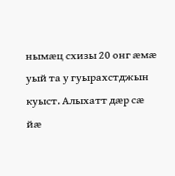нымæц схизы 20 онг æмæ уый та у гуырахстджын куыст. Алыхатт дæр сæ йæ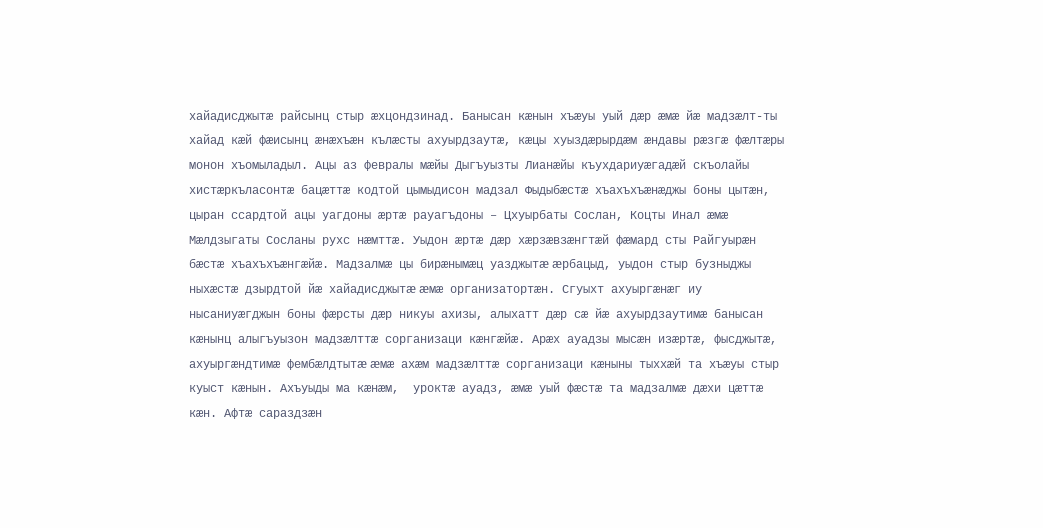хайадисджытæ райсынц стыр æхцондзинад. Банысан кæнын хъæуы уый дæр æмæ йæ мадзæлт-ты хайад кæй фæисынц æнæхъæн кълæсты ахуырдзаутæ, кæцы хуыздæрырдæм æндавы рæзгæ фæлтæры монон хъомыладыл. Ацы аз февралы мæйы Дыгъуызты Лианæйы къухдариуæгадæй скъолайы хистæркъласонтæ бацæттæ кодтой цымыдисон мадзал Фыдыбæстæ хъахъхъæнæджы боны цытæн, цыран ссардтой ацы уагдоны æртæ рауагъдоны – Цхуырбаты Сослан, Коцты Инал æмæ Мæлдзыгаты Сосланы рухс нæмттæ. Уыдон æртæ дæр хæрзæвзæнгтæй фæмард сты Райгуырæн бæстæ хъахъхъæнгæйæ. Мадзалмæ цы бирæнымæц уазджытæ æрбацыд, уыдон стыр бузныджы ныхæстæ дзырдтой йæ хайадисджытæ æмæ организатортæн. Сгуыхт ахуыргæнæг иу нысаниуæгджын боны фæрсты дæр никуы ахизы, алыхатт дæр сæ йæ ахуырдзаутимæ банысан кæнынц алыгъуызон мадзæлттæ сорганизаци кæнгæйæ. Арæх ауадзы мысæн изæртæ, фысджытæ,      ахуыргæндтимæ фембæлдтытæ æмæ ахæм мадзæлттæ сорганизаци кæныны тыххæй та хъæуы стыр куыст кæнын. Ахъуыды ма кæнæм,  уроктæ ауадз, æмæ уый фæстæ та мадзалмæ дæхи цæттæ кæн. Афтæ сараздзæн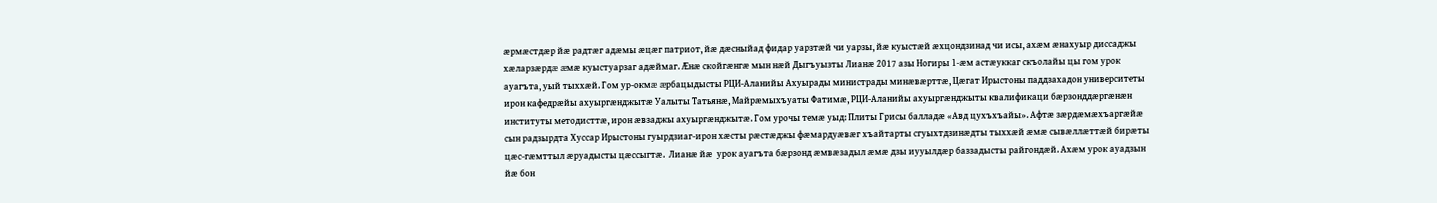æрмæстдæр йæ радтæг адæмы æцæг патриот, йæ дæсныйад фидар уарзтæй чи уарзы, йæ куыстæй æхцондзинад чи исы, ахæм æнахуыр диссаджы хæларзæрдæ æмæ куыстуарзаг адæймаг. Æнæ скойгæнгæ мын нæй Дыгъуызты Лианæ 2017 азы Ногиры 1-æм астæуккаг скъолайы цы гом урок ауагъта, уый тыххæй. Гом ур-окмæ æрбацыдысты РЦИ-Аланийы Ахуырады министрады минæвæрттæ, Цæгат Ирыстоны паддзахадон университеты ирон кафедрæйы ахуыргæнджытæ Уалыты Татьянæ, Майрæмыхъуаты Фатимæ, РЦИ-Аланийы ахуыргæнджыты квалификаци бæрзонддæргæнæн институты методисттæ, ирон æвзаджы ахуыргæнджытæ. Гом урочы темæ уыд: Плиты Грисы балладæ «Авд цухъхъайы». Афтæ зæрдæмæхъаргæйæ сын радзырдта Хуссар Ирыстоны гуырдзиаг-ирон хæсты рæстæджы фæмардуæвæг хъайтарты сгуыхтдзинæдты тыххæй æмæ сывæллæттæй бирæты цæс-гæмттыл æруадысты цæссыгтæ.  Лианæ йæ  урок ауагъта бæрзонд æмвæзадыл æмæ дзы иууылдæр баззадысты райгондæй. Ахæм урок ауадзын йæ бон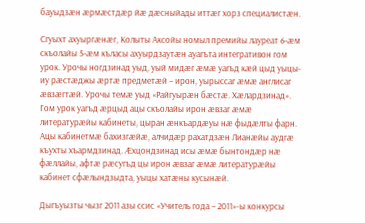бауыдзæн æрмæстдæр йæ дæсныйады иттæг хорз специалистæн.

Сгуыхт ахуыргæнæг, Колыты Аксойы номыл премийы лауреат 6-æм скъолайы 5-æм къласы ахуырдзаутæн ауагъта интегративон гом урок. Урочы ногдзинад уыд, уый мидæг æмæ уагъд кæй цыд уыцы-иу рæстæджы æртæ предметæй – ирон, уырыссаг æмæ англисаг æвзæгтæй. Урочы темæ уыд «Райгуырæн бæстæ. Хæлардзинад».  Гом урок уагъд æрцыд ацы скъолайы ирон æвзаг æмæ литературæйы кабинеты, цыран æнкъардæуы нæ фыдæлты фарн. Ацы кабинетмæ бахизгæйæ, алчидæр рахатдзæн Лианæйы аудгæ къухты хъармдзинад. Æхцондзинад исы æмæ бынтондæр нæ фæллайы, афтæ рæсугъд цы ирон æвзаг æмæ литературæйы кабинет сфæлындзыдта, уыцы хатæны кусынæй.

Дыгъуызты чызг 2011 азы ссис «Учитель года – 2011»-ы конкурсы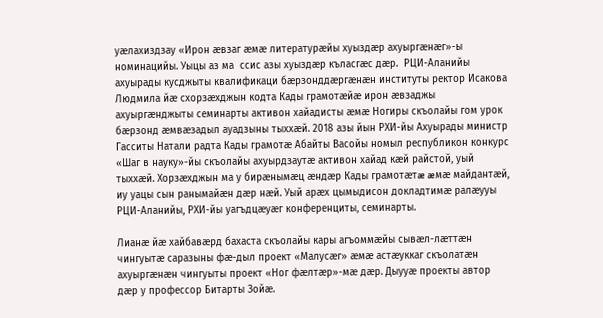уæлахиздзау «Ирон æвзаг æмæ литературæйы хуыздæр ахуыргæнæг»-ы номинацийы. Уыцы аз ма  ссис азы хуыздæр къласгæс дæр.  РЦИ-Аланийы ахуырады кусджыты квалификаци бæрзонддæргæнæн институты ректор Исакова Людмила йæ схорзæхджын кодта Кады грамотæйæ ирон æвзаджы ахуыргæнджыты семинарты активон хайадисты æмæ Ногиры скъолайы гом урок бæрзонд æмвæзадыл ауадзыны тыххæй. 2018 азы йын РХИ-йы Ахуырады министр Гасситы Натали радта Кады грамотæ Абайты Васойы номыл республикон конкурс «Шаг в науку»-йы скъолайы ахуырдзаутæ активон хайад кæй райстой, уый тыххæй. Хорзæхджын ма у бирæнымæц æндæр Кады грамотæтæ æмæ майдантæй, иу уацы сын ранымайæн дæр нæй. Уый арæх цымыдисон докладтимæ ралæууы РЦИ-Аланийы, РХИ-йы уагъдцæуæг конференциты, семинарты.

Лианæ йæ хайбавæрд бахаста скъолайы кары агъоммæйы сывæл-лæттæн чингуытæ саразыны фæ-дыл проект «Малусæг» æмæ астæуккаг скъолатæн ахуыргæнæн чингуыты проект «Ног фæлтæр»-мæ дæр. Дыууæ проекты автор дæр у профессор Битарты Зойæ.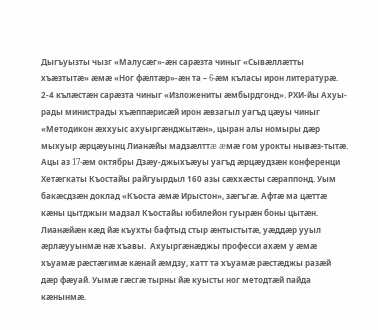Дыгъуызты чызг «Малусæг»-æн сарæзта чиныг «Сывæллæтты хъæзтытæ» æмæ «Ног фæлтæр»-æн та – 6-æм къласы ирон литературæ. 2-4 кълæстæн сарæзта чиныг «Изложениты æмбырдгонд». РХИ-йы Ахуы-рады министрады хъæппæрисæй ирон æвзагыл уагъд цæуы чиныг «Методикон æххуыс ахуыргæнджытæн», цыран алы номыры дæр мыхуыр æрцæуынц Лианæйы мадзæлттæ æмæ гом урокты нывæз-тытæ. Ацы аз 17-æм октябры Дзæу-джыхъæуы уагъд æрцæудзæн конференци Хетæгкаты Къостайы райгуырдыл 160 азы сæххæсты сæраппонд. Уым бакæсдзæн доклад «Къоста æмæ Ирыстон», зæгъгæ. Афтæ ма цæттæ кæны цытджын мадзал Къостайы юбилейон гуырæн боны цытæн. Лианæйæн кæд йæ къухты бафтыд стыр æнтыстытæ, уæддæр ууыл æрлæууынмæ нæ хъавы.  Ахуыргæнæджы професси ахæм у æмæ хъуамæ рæстæгимæ кæнай æмдзу, хатт та хъуамæ рæстæджы разæй дæр фæуай. Уымæ гæсгæ тырны йæ куысты ног методтæй пайда кæнынмæ.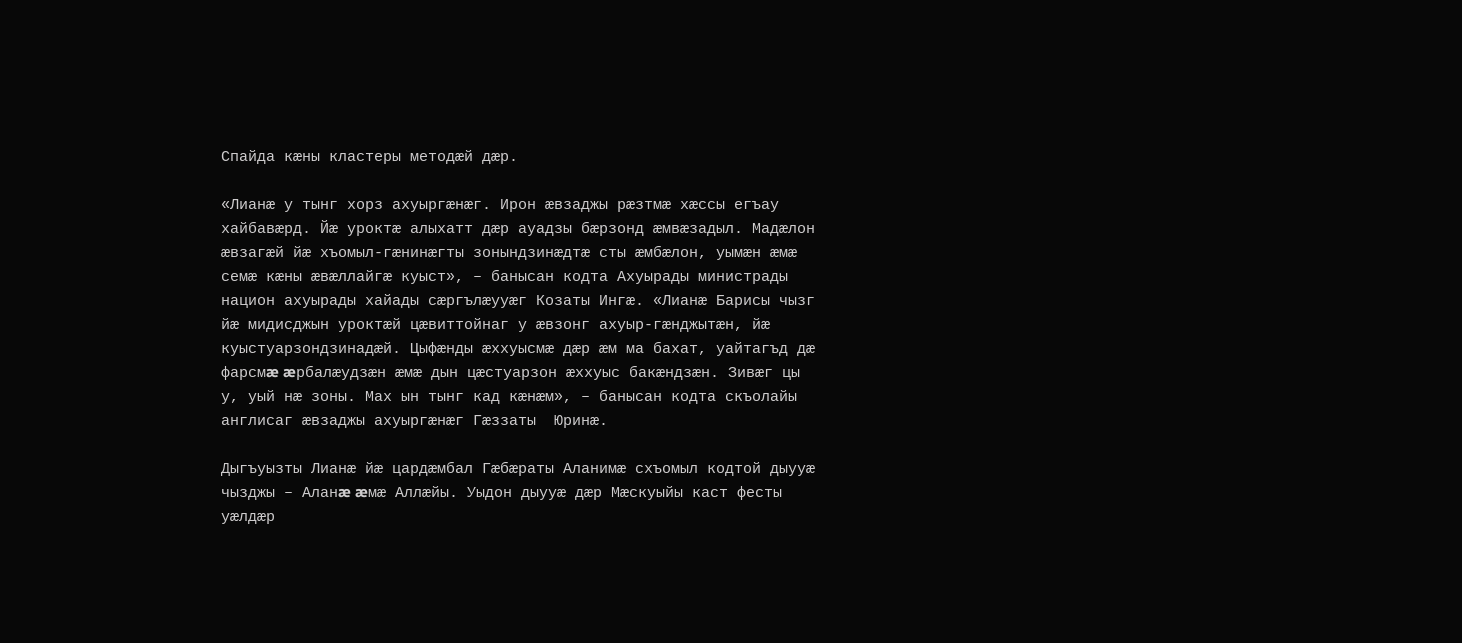Спайда кæны кластеры методæй дæр.

«Лианæ у тынг хорз ахуыргæнæг. Ирон æвзаджы рæзтмæ хæссы егъау хайбавæрд. Йæ уроктæ алыхатт дæр ауадзы бæрзонд æмвæзадыл. Мадæлон æвзагæй йæ хъомыл-гæнинæгты зонындзинæдтæ сты æмбæлон, уымæн æмæ семæ кæны æвæллайгæ куыст», – банысан кодта Ахуырады министрады национ ахуырады хайады сæргълæууæг Козаты Ингæ. «Лианæ Барисы чызг йæ мидисджын уроктæй цæвиттойнаг у æвзонг ахуыр-гæнджытæн, йæ куыстуарзондзинадæй. Цыфæнды æххуысмæ дæр æм ма бахат, уайтагъд дæ фарсмæ æрбалæудзæн æмæ дын цæстуарзон æххуыс бакæндзæн. Зивæг цы у, уый нæ зоны. Мах ын тынг кад кæнæм», – банысан кодта скъолайы англисаг æвзаджы ахуыргæнæг Гæззаты  Юринæ.

Дыгъуызты Лианæ йæ цардæмбал Гæбæраты Аланимæ схъомыл кодтой дыууæ чызджы – Аланæ æмæ Аллæйы. Уыдон дыууæ дæр Мæскуыйы каст фесты уæлдæр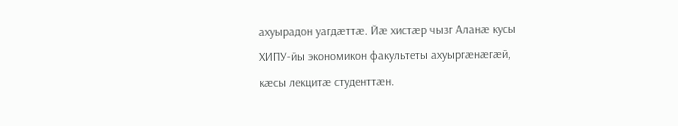ахуырадон уагдæттæ. Йæ хистæр чызг Аланæ кусы ХИПУ-йы экономикон факультеты ахуыргæнæгæй, кæсы лекцитæ студенттæн.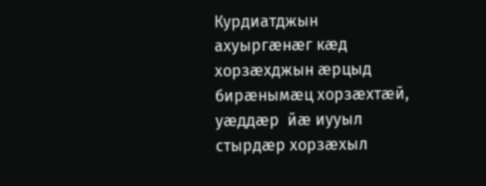Курдиатджын ахуыргæнæг кæд хорзæхджын æрцыд бирæнымæц хорзæхтæй, уæддæр  йæ иууыл стырдæр хорзæхыл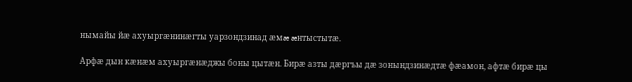нымайы йæ ахуыргæнинæгты уарзондзинад æмæ æнтыстытæ.

Арфæ дын кæнæм ахуыргæнæджы боны цытæн. Бирæ азты дæргъы дæ зонындзинæдтæ фæамон, афтæ бирæ цы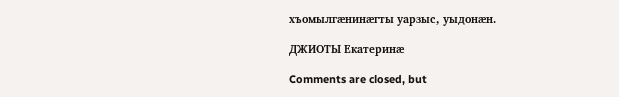хъомылгæнинæгты уарзыс, уыдонæн.

ДЖИОТЫ Екатеринæ

Comments are closed, but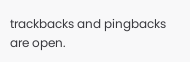trackbacks and pingbacks are open.